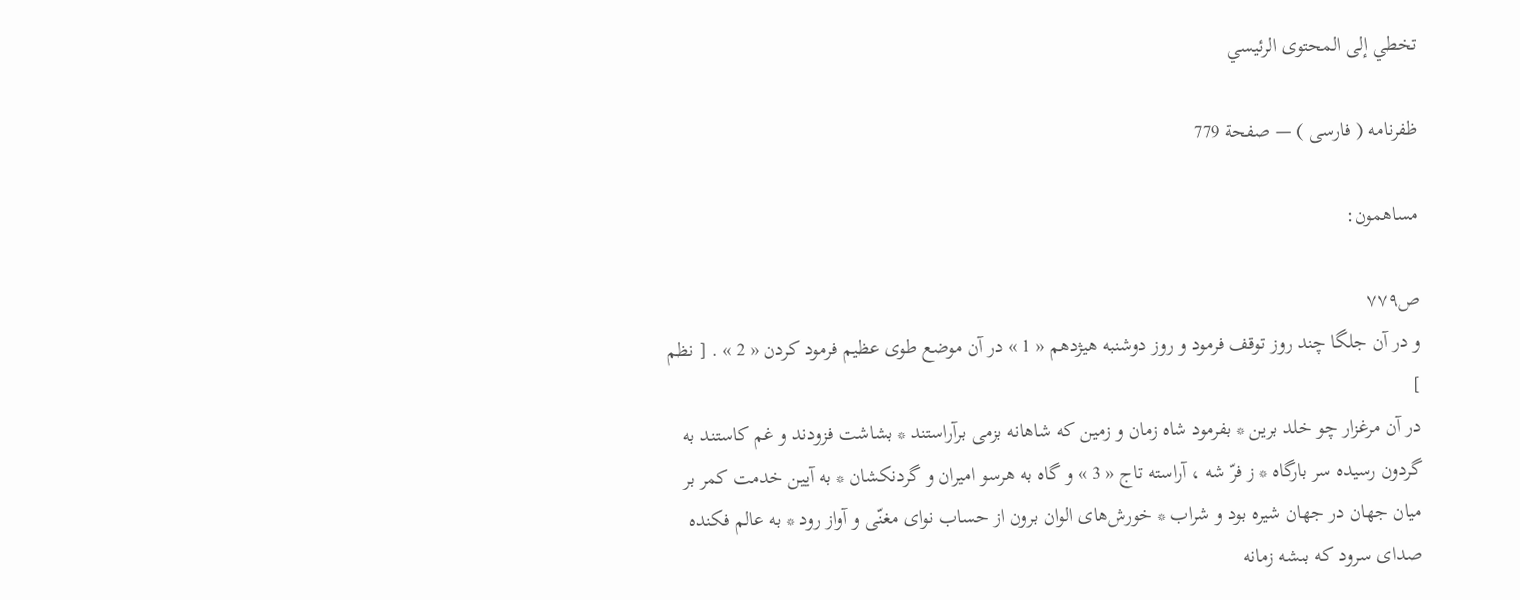تخطي إلى المحتوى الرئيسي

ظفرنامه ( فارسى ) — صفحة 779

مساهمون:

ص٧٧٩
و در آن جلگا چند روز توقف فرمود و روز دوشنبه هيژدهم « 1 » در آن موضع طوى عظيم فرمود كردن « 2 » . [ نظم ]
در آن مرغزار چو خلد برين * بفرمود شاه زمان و زمين كه شاهانه بزمى برآراستند * بشاشت فزودند و غم كاستند به گردون رسيده سر بارگاه * ز فرّ شه ، آراسته تاج « 3 » و گاه به هرسو اميران و گردنكشان * به آيين خدمت كمر بر ميان جهان در جهان شيره بود و شراب * خورش‌هاى الوان برون از حساب نواى مغنّى و آواز رود * به عالم فكنده صداى سرود كه بىشه زمانه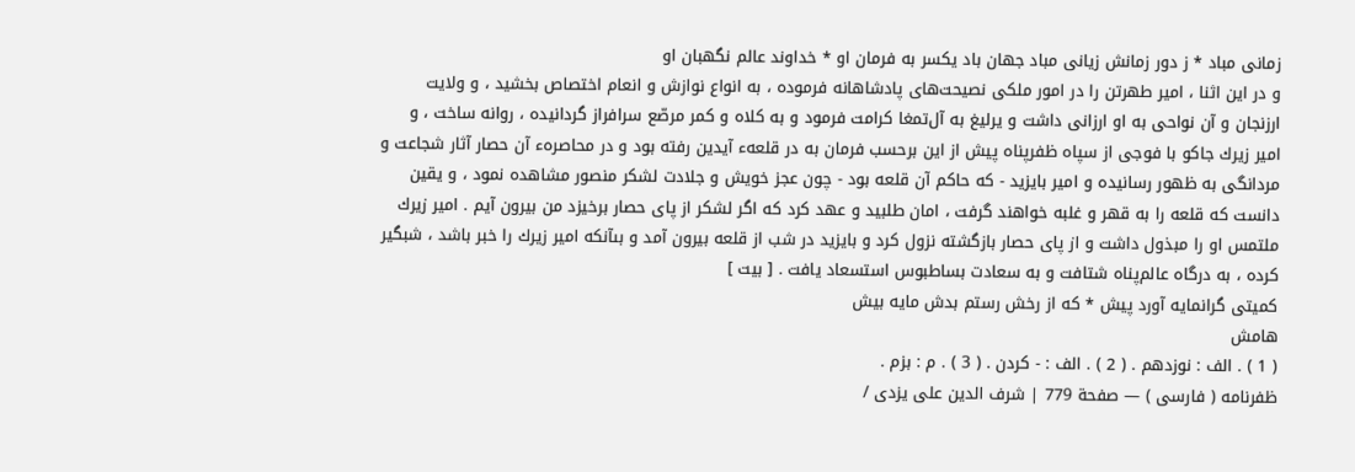زمانى مباد * ز دور زمانش زيانى مباد جهان باد يكسر به فرمان او * خداوند عالم نگهبان او
و در اين اثنا ، امير طهرتن را در امور ملكى نصيحت‌هاى پادشاهانه فرموده ، به انواع نوازش و انعام اختصاص بخشيد ، و ولايت ارزنجان و آن نواحى به او ارزانى داشت و يرليغ به آل‌تمغا كرامت فرمود و به كلاه و كمر مرصّع سرافراز گردانيده ، روانه ساخت ، و امير زيرك جاكو با فوجى از سپاه ظفرپناه پيش از اين برحسب فرمان به در قلعهء آيدين رفته بود و در محاصرهء آن حصار آثار شجاعت و مردانگى به ظهور رسانيده و امير بايزيد - كه حاكم آن قلعه بود - چون عجز خويش و جلادت لشكر منصور مشاهده نمود ، و يقين دانست كه قلعه را به قهر و غلبه خواهند گرفت ، امان طلبيد و عهد كرد كه اگر لشكر از پاى حصار برخيزد من بيرون آيم . امير زيرك ملتمس او را مبذول داشت و از پاى حصار بازگشته نزول كرد و بايزيد در شب از قلعه بيرون آمد و بىآنكه امير زيرك را خبر باشد ، شبگير كرده ، به درگاه عالم‌پناه شتافت و به سعادت بساطبوس استسعاد يافت . [ بيت ]
كميتى گرانمايه آورد پيش * كه از رخش رستم بدش مايه بيش
هامش
( 1 ) . الف : نوزدهم . ( 2 ) . الف : - كردن . ( 3 ) . م : بزم .
ظفرنامه ( فارسى ) — صفحة 779 | شرف الدين على يزدى /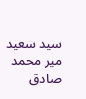سيد سعيد مير محمد صادق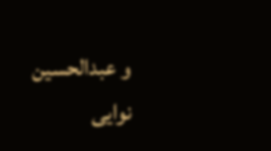و عبدالحسين نوايى